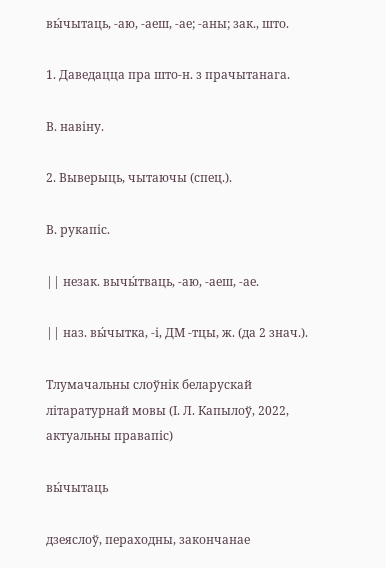вы́чытаць, -аю, -аеш, -ае; -аны; зак., што.

1. Даведацца пра што-н. з прачытанага.

В. навіну.

2. Выверыць, чытаючы (спец.).

В. рукапіс.

|| незак. вычы́тваць, -аю, -аеш, -ае.

|| наз. вы́чытка, -і, ДМ -тцы, ж. (да 2 знач.).

Тлумачальны слоўнік беларускай літаратурнай мовы (І. Л. Капылоў, 2022, актуальны правапіс)

вы́чытаць

дзеяслоў, пераходны, закончанае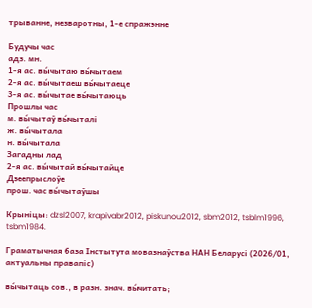трыванне, незваротны, 1-е спражэнне

Будучы час
адз. мн.
1-я ас. вы́чытаю вы́чытаем
2-я ас. вы́чытаеш вы́чытаеце
3-я ас. вы́чытае вы́чытаюць
Прошлы час
м. вы́чытаў вы́чыталі
ж. вы́чытала
н. вы́чытала
Загадны лад
2-я ас. вы́чытай вы́чытайце
Дзеепрыслоўе
прош. час вы́чытаўшы

Крыніцы: dzsl2007, krapivabr2012, piskunou2012, sbm2012, tsblm1996, tsbm1984.

Граматычная база Інстытута мовазнаўства НАН Беларусі (2026/01, актуальны правапіс)

вы́чытаць сов., в разн. знач. вы́читать;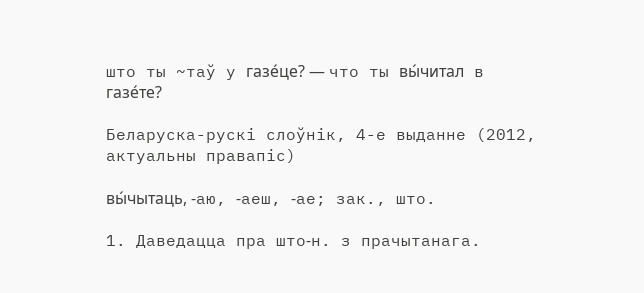што ты ~таў у газе́це? — что ты вы́читал в газе́те?

Беларуска-рускі слоўнік, 4-е выданне (2012, актуальны правапіс)

вы́чытаць, ‑аю, ‑аеш, ‑ае; зак., што.

1. Даведацца пра што‑н. з прачытанага.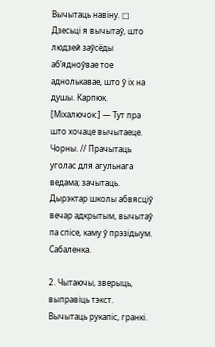Вычытаць навіну. □ Дзесьці я вычытаў, што людзей заўсёды аб’ядноўвае тое аднолькавае, што ў іх на душы. Карпюк. [Міхалючок:] — Тут пра што хочаце вычытаеце. Чорны. // Прачытаць уголас для агульнага ведама; зачытаць. Дырэктар школы абвясціў вечар адкрытым, вычытаў па спісе, каму ў прэзідыум. Сабаленка.

2. Чытаючы, зверыць, выправіць тэкст. Вычытаць рукапіс, гранкі.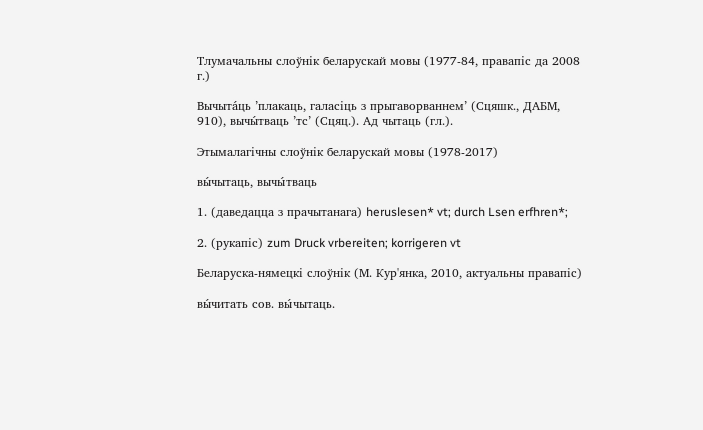Тлумачальны слоўнік беларускай мовы (1977-84, правапіс да 2008 г.)

Вычыта́ць ’плакаць, галасіць з прыгаворваннем’ (Сцяшк., ДАБМ, 910), вычы́тваць ’тс’ (Сцяц.). Ад чытаць (гл.).

Этымалагічны слоўнік беларускай мовы (1978-2017)

вы́чытаць, вычы́тваць

1. (даведацца з прачытанага) heruslesen* vt; durch Lsen erfhren*;

2. (рукапіс) zum Druck vrbereiten; korrigeren vt

Беларуска-нямецкі слоўнік (М. Кур'янка, 2010, актуальны правапіс)

вы́читать сов. вы́чытаць.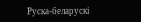Руска-беларускі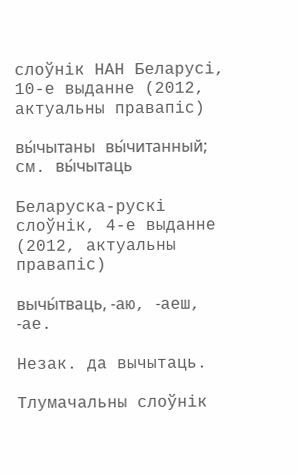слоўнік НАН Беларусі, 10-е выданне (2012, актуальны правапіс)

вы́чытаны вы́читанный; см. вы́чытаць

Беларуска-рускі слоўнік, 4-е выданне (2012, актуальны правапіс)

вычы́тваць, ‑аю, ‑аеш, ‑ае.

Незак. да вычытаць.

Тлумачальны слоўнік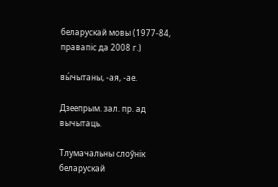беларускай мовы (1977-84, правапіс да 2008 г.)

вы́чытаны, ‑ая, ‑ае.

Дзеепрым. зал. пр. ад вычытаць.

Тлумачальны слоўнік беларускай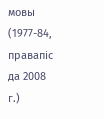мовы (1977-84, правапіс да 2008 г.)